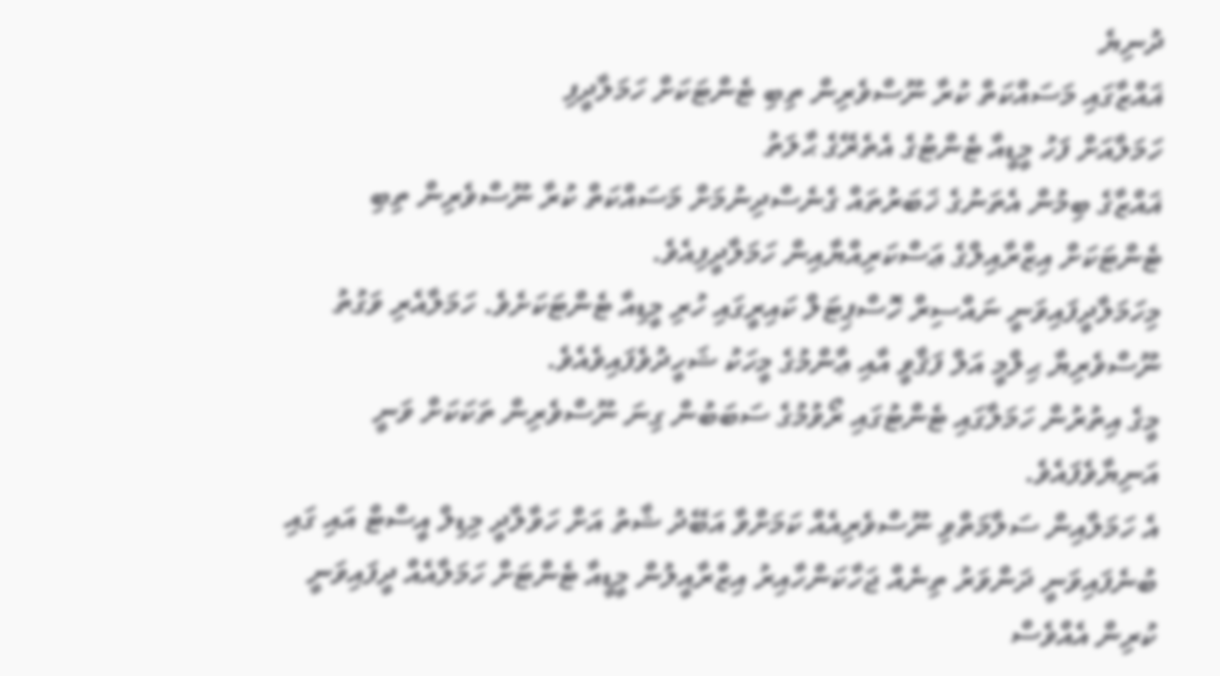ދުނިޔެ
ޣައްޒާގައި މަސައްކަތް ކުރާ ނޫސްވެރިން ތިބި ޓެންޓަކަށް ހަމަލާދީފި
ހަމަލާއަށް ފަހު މީޑީއާ ޓެންޓުގެ އެތެރޭގެ ޙާލަތު
ޣައްޒާގެ ބިމުން އެތަނުގެ ޚަބަރުތައް ގެނެސްދިނުމަށް މަސައްކަތް ކުރާ ނޫސްވެރިން ތިބި ޓެންޓަކަށް އިޒްރާއިލްގެ ޢަސްކަރިއްޔާއިން ހަމަލާދީފިއެވެ.
މިހަމަލާދީފައިވަނީ ނައްސިރް ހޮސްޕިޓަލް ކައިރީގައި ހުރި މީޑިއާ ޓެންޓަކަށެވެ. ހަމަލާއެރި ވަގުތު ނޫސްވެރިޔާ ޙިލްމީ އަލް ފަޤާވީ އާއި ޢާންމުގެ މީހަކު ޝަހީދުވެފައިވެއެވެ.
މީގެ އިތުރުން ހަމަލާގައި ޓެންޓުގައި ރޯވުމުގެ ސަބަބުން ގިނަ ނޫސްވެރިން ތަކަކަށް ވަނީ އަނިޔާވެފައެވެ.
އެ ހަމަލާއިން ސަލާމަތްވި ނޫސްވެރިއެއް ކަމަށްވާ އަބޭދު ޝާތު އަށް ހަވާލާދީ މިޑިލް އީސްޓް އައި ގައި ބުނެފައިވަނީ ދަންވަރު ތިނެއް ޖަހާކަންހާއިރު އިޒްރާއީލުން މީޑީއާ ޓެންޓަށް ހަމަލާއެއް ދީފައިވަނީ ކުރިން އެއްވެސް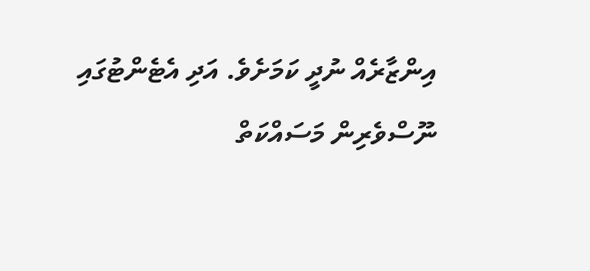އިންޒާރެއް ނުދީ ކަމަށެވެ. އަދި އެޓެންޓުގައި ނޫސްވެރިން މަސައްކަތް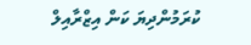ކުރަމުންދިޔަ ކަން އިޒްރާއިލް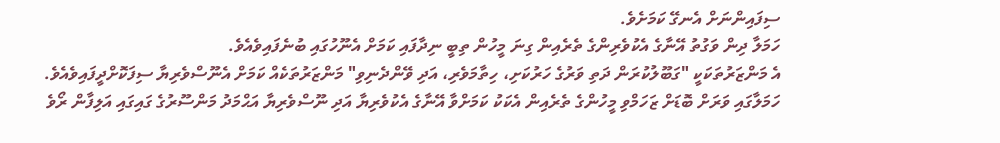ސިފައިންނަށް އެނގޭ ކަމަށެވެ.
ހަމަލާ ދިން ވަގުތު އޭނާގެ އެކުވެރިންގެ ތެރެއިން ގިނަ މީހުން ތިބީ ނިދާފައި ކަމަށް އެނޫހުގައި ބުނެފައިވެއެވެ.
އެ މަންޒަރުތަކަކީ "ގަބޫލުކުރަން ދަތި ވަރުގެ ހަރުކަށި، ހިތާމަވެރި، އަދި ވޭންދެނިވި" މަންޒަރުތަކެއް ކަމަށް އެނޫސްވެރިޔާ ސިފަކޮށްދީފައިވެއެވެ.
ހަމަލާގައި ވަރަށް ބޮޑަށް ޒަހަމްވި މީހުންގެ ތެރެއިން އެކަކު ކަމަށްވާ އޭނާގެ އެކުވެރިޔާ އަދި ނޫސްވެރިޔާ އަޙްމަދު މަންސޫރުގެ ގައިގައި އަލިފާން ރޯވެ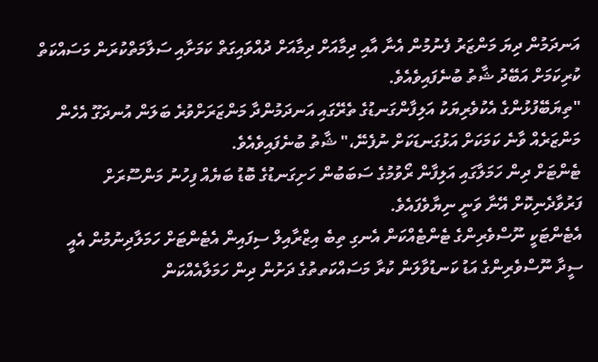އަނދަމުން ދިޔަ މަންޒަރު ފެނުމުން އެނާ އާއި ދިމާއަށް ދިމާއަށް ދުއްވައިގަތް ކަމަށާއި ސަލާމަތްކުރަން މަސައްކަތް ކުރިކަމަށް އަބޭދު ޝާތު ބުނެފައިވެއެވެ.
"ތިޔަބޭފުޅުންގެ އެކުވެރިޔަކު އަލިފާންގަނޑުގެ ތެރޭގައި އަނދަމުންދާ މަންޒަރަށްވުރެ ބަލަން އުނދަގޫ އެހެން މަންޒަރެއް ވާނެ ކަމަކަށް އަޅުގަނޑަކަށް ނުފެނޭ،" ޝާތު ބުނެފައިވެއެވެ.
ޓެންޓަށް ދިން ހަމަލާގައި އަލިފާން ރޯވުމުގެ ސަބަބުން ހަށިގަނޑުގެ ބޮޑު ބަޔެއް ފިހުނު މަންސޫރަށް ފަރުވާދެނިކޮށް އޭނާ ވަނީ ނިޔާވެފައެވެ.
އެޓެންޓަކީ ނޫސްވެރިންގެ ޓެންޓެއްކަން އެނގި ތިބެ އިޒްރާއިލް ސިފައިން އެޓެންޓަށް ހަމަލާދިނުމުން އެއީ ސީދާ ނޫސްވެރިންގެ އަޑު ކަނޑުވާލަން ކުރާ މަސައްކަތތުގެ ދަށުން ދިން ހަމަލާއެއްކަން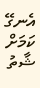އެނގޭ ކަމަށް ޝާތު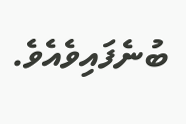ބުނެފައިވެއެވެ.